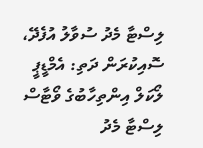ލިސްޓާ މެދު ސުވާލު އުފެދޭ، ސޮއިކުރަން ދަތި: އެމްޑީޕީ
ލޯކަލް އިންތިހާބުގެ ވޯޓާސް ލިސްޓާ މެދު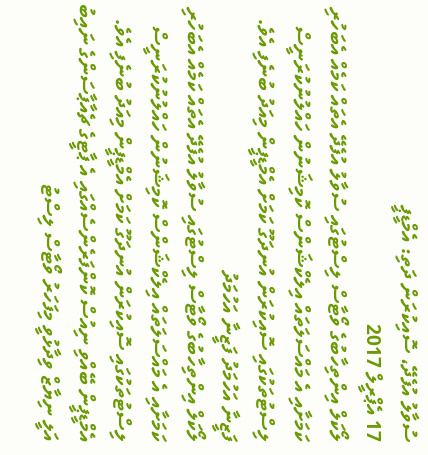ސުވާލު އުފެދޭ، ސޮއިކުރަން ދަތި: އެމްޑީޕީ
17 އެޕްރީލް 2017
ލޯކަލް އިންތިހާބުގެ ވޯޓާސް ލިސްޓުގައި ސުވާލު އުފެދޭ އެތައް ކަމެއް އެބަހުރި ކަމަށާއި އެ މައްސަލަތައް އިލެކްޝަންސް ކޮމިޝަނުން ހައްލުނުކުރަނީސް ލިސްޓުތަކުގައި ސޮއިކުރަން އުނދަގޫ ކަމަށް އެމްޑީޕީން މިއަދު ބުނެފި އެވެ.
ފަޒީނާ އަހުމަދު ފަޒީނާ އަހުމަދު
ލޯކަލް އިންތިހާބުގެ ވޯޓާސް ލިސްޓުގައި ސުވާލު އުފެދޭ އެތައް ކަމެއް އެބަހުރި ކަމަށާއި އެ މައްސަލަތައް އިލެކްޝަންސް ކޮމިޝަނުން ހައްލުނުކުރަނީސް ލިސްޓުތަކުގައި ސޮއިކުރަން އުނދަގޫ ކަމަށް އެމްޑީޕީން މިއަދު ބުނެފި އެވެ.
އެމްޑީޕީން ބޭއްވި ނިއުސް ކޮންފަރެންސެއްގައި އެ ޕާޓީގެ ޗެއާޕާސަންގެ ނައިބު އަލީ ނިޔާޒް ވިދާޅުވީ މިފަހަރު ވޯޓާސް ލިސްޓު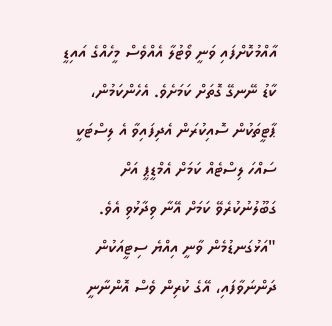އާއްމުކޮށްފައި ވަނީ ވޯޓުލާ އެއްވެސް މީހެއްގެ އައިޑީ ކާޑު ނޭނގޭ ގޮތަށް ކަމަށެވެ. އެހެންކަމުން، ޕާޓީތަކުން ސޮއިކުރަން އެދިފައިވާ އެ ލިސްޓަކީ ސައްހަ ލިސްޓެއް ކަމަށް އެމްޑީޕީ އަށް ގަބޫލުނުކުރެވޭ ކަމަށް އޭނާ ވިދާޅުވި އެވެ.
"އަޅުގަނޑުމެން ވާނީ އިއްޔެ ސިޓީއަކުން ދަންނަވާފައި، އޭގެ ކުރިން ވެސް އޮންނާނީ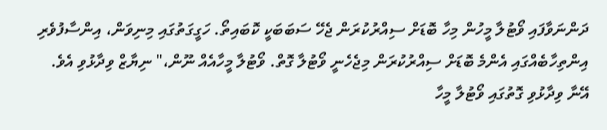ދަންނަވާފައި ވޯޓުލާ މީހުން މިހާ ބޮޑަށް ސިއްރުކުރަން ޖެހޭ ސަބަބަކީ ކޮބައިތޯ. ހަގީގަތުގައި މިނިވަން، އިންސާފުވެރި އިންތިހާބެއްގައި އެންމެ ބޮޑަށް ސިއްރުކުރަން މިޖެހެނީ ވޯޓުލާ ގޮތް. ވޯޓުލާ މީހާއެއް ނޫން،" ނިޔާޒް ވިދާޅުވި އެވެ.
އޭނާ ވިދާޅުވި ގޮތުގައި ވޯޓުލާ މީހާ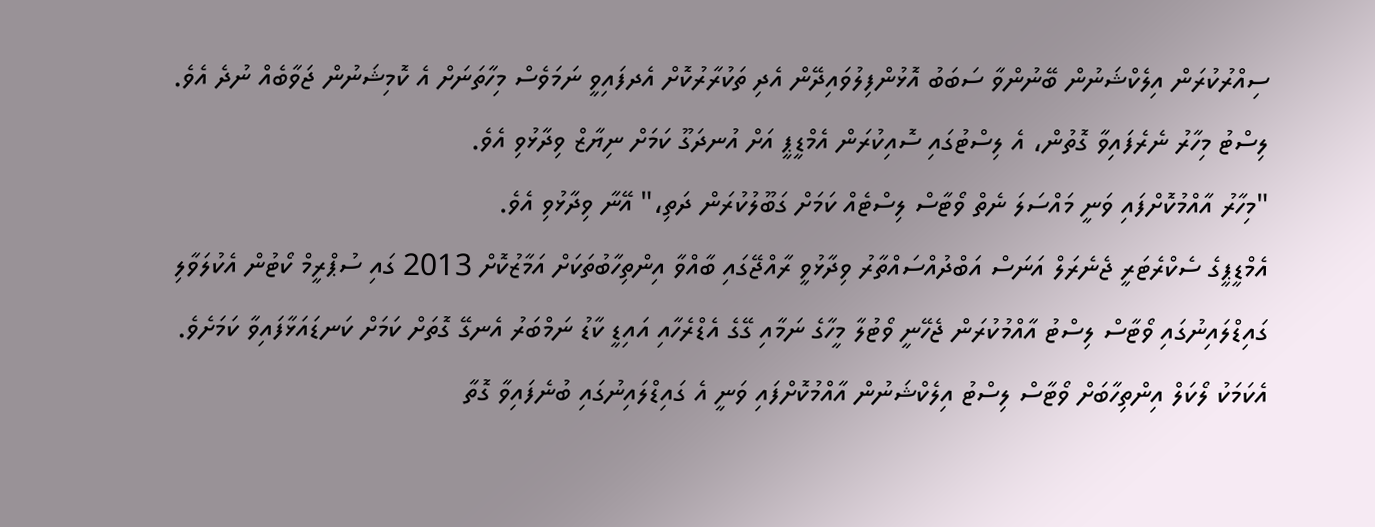ސިއްރުކުރަން އިލެކްޝަނުން ބޭނުންވާ ސަބަބު އޮޅުންފިލުވައިދޭން އެދި ތަކުރާރުކޮށް އެދފައިވީ ނަމަވެސް މިހާތަނަށް އެ ކޮމިޝަނުން ޖަވާބެއް ނުދެ އެވެ. ލިސްޓު މިހާރު ނެރެފައިވާ ގޮތުން، އެ ލިސްޓުގައި ސޮއިކުރަން އެމްޑީޕީ އަށް އުނދަގޫ ކަމަށް ނިޔާޒް ވިދާޅުވި އެވެ.
"މިހާރު އާއްމުކޮށްފައި ވަނީ މައްސަލަ ނެތް ވޯޓާސް ލިސްޓެއް ކަމަށް ގަބޫލުކުރަން ދަތި،" އޭނާ ވިދާޅުވި އެވެ.
އެމްޑީޕީގެ ސެކްރެޓަރީ ޖެނެރަލް އަނަސް އަބްދުއްސައްތާރު ވިދާޅުވީ ރާއްޖޭގައި ބާއްވާ އިންތިހާބުތަކަށް އަމާޒުކޮށް 2013 ގައި ސުޕްރީމް ކޯޓުން އެކުލަވާލި ގައިޑްލައިނުގައި ވޯޓާސް ލިސްޓު އާއްމުކުރަން ޖެހޭނީ ވޯޓުލާ މީހާގެ ނަމާއި ގޭގެ އެޑްރެހާއި އައިޑީ ކާޑު ނަމްބަރު އެނގޭ ގޮތަށް ކަމަށް ކަނޑައަޅާފައިވާ ކަމަށެވެ. އެކަމަކު ލޯކަލް އިންތިހާބަށް ވޯޓާސް ލިސްޓު އިލެކްޝަނުން އާއްމުކޮށްފައި ވަނީ އެ ގައިޑްލައިނުގައި ބުނެފައިވާ ގޮތާ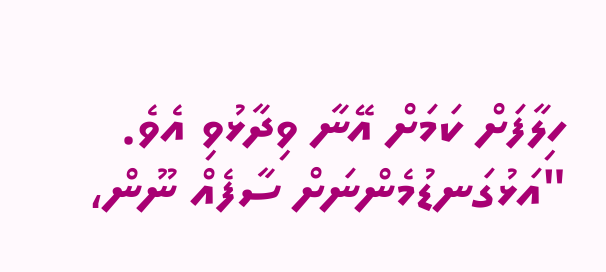ހިލާފަށް ކަމަށް އޭނާ ވިދާޅުވި އެވެ.
"އަޅުގަނޑުމެންނަށް ސާފެއް ނޫން،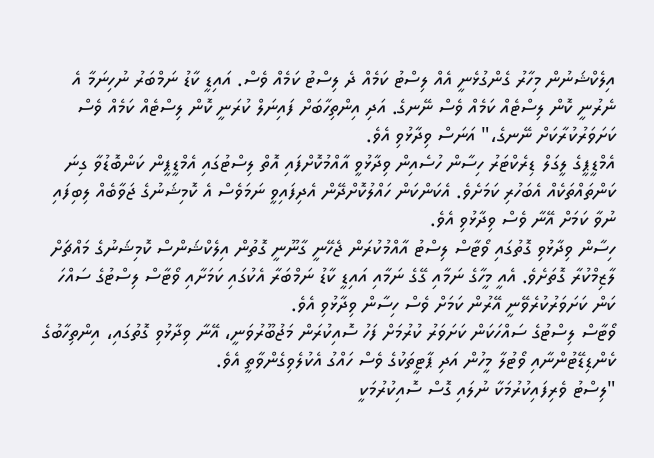އިލެކްޝަނުން މިހާރު ގެންގުޅެނީ އެއް ލިސްޓު ކަމެއް ދެ ލިސްޓު ކަމެއް ވެސް. އައިޑީ ކާޑު ނަމްބަރު ނުހިނަމާ އެ ނެރުނީ ކޮން ލިސްޓެއް ކަމެއް ވެސް ނޭނގެ. އަދި އިންތިހާބަށް ފައިނަލް ކުރަނީ ކޮން ލިސްޓެއް ކަމެއް ވެސް ކަށަވަރުކުރާކަށް ނޭނގެ،" އަނަސް ވިދާޅުވި އެވެ.
އެމްޑީޕީގެ ލީގަލް ޑިރެކްޓަރު ހިސާން ހުސެއިން ވިދާޅުވީ އާއްމުކޮށްފައި އޮތް ލިސްޓުގައި އެމްޑީޕީން ކަންބޮޑުވާ ގިނަ ކަންތައްތަކެއް އެބަހުރި ކަމަށެވެ. އެކަންކަން ހައްލުކޮށްދޭން އެދިފައިވީ ނަމަވެސް އެ ކޮމިޝަނުގެ ޖަވާބެއް ލިބިފައި ނުވާ ކަމަށް އޭނާ ވެސް ވިދާޅުވި އެވެ.
ހިސާން ވިދާޅުވި ގޮތުގައި ވޯޓާސް ލިސްޓު އާއްމުކުރަން ޖެހޭނީ ގާނޫނީ ގޮތުން އިލެކްޝަންސް ކޮމިޝަނުގެ މައްޗަށް ލާޒިމްކުރާ ގޮތަށެވެ. އެއީ މީހާގެ ނަމާއި ގޭގެ ނަމާއި އައިޑީ ކާޑު ނަމްބަރާ އެކުގައި ކަމަށާއި ވޯޓާސް ލިސްޓުގެ ސައްހަ ކަން ކަށަވަރުކުރެވޭނީ އޭރުން ކަމަށް ވެސް ހިސާން ވިދާޅުވި އެވެ.
ވޯޓާސް ލިސްޓުގެ ސައްހަކަން ކަށަވަރު ކުރުމަށް ފަހު ސޮއިކުރަން މަޖުބޫރުވަނީ، އޭނާ ވިދާޅުވި ގޮތުގައި، އިންތިހާބުގެ ކެންޑިޑޭޓުންނާއި ވޯޓުލާ މީހުން އަދި ޕާޓީތަކުގެ ވެސް ހައްގު އެކުލެވިގެންވާތީ އެވެ.
"ލިސްޓު ވެރިފައިކުރުމަކާ ނުލައި ގޮސް ސޮއިކުރުމަކީ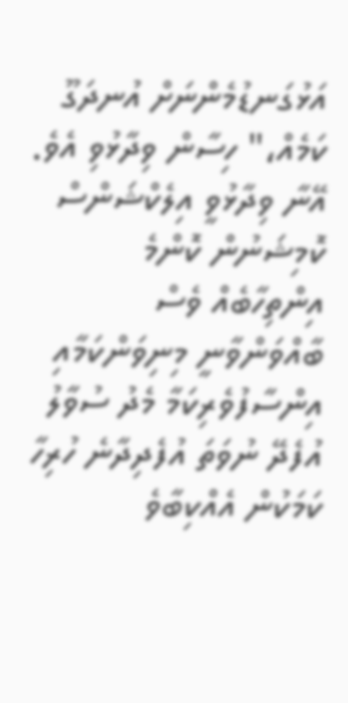އަޅުގަނޑުމެންނަށް އުނދަގޫ ކަމެއް،" ހިސާން ވިދާޅުވި އެވެ.
އޭނާ ވިދާޅުވީ އިލެކްޝަންސް ކޮމިޝަނުން ކޮންމެ އިންތިހާބެއް ވެސް ބާއްވަންވާނީ މިނިވަންކަމާއި އިންސާފުވެރިކަމާ މެދު ސުވާލު އުފެދޭ ނުވަތަ އުފެދިދާނެ ހުރިހާ ކަމަކުން އެއްކިބާވެ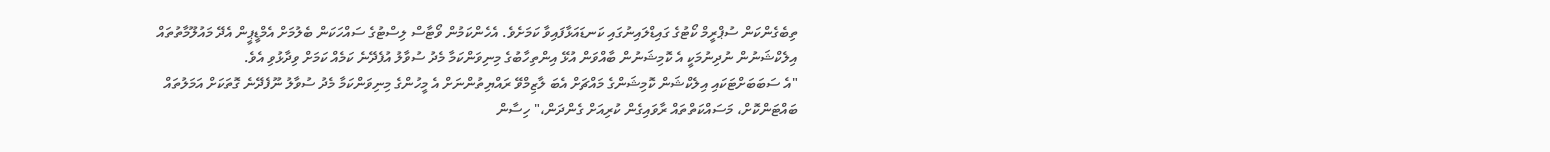ތިބެގެންކަން ސުޕްރީމް ކޯޓުގެ ގައިޑްލައިނުގައި ކަނޑައަޅާފައިވާ ކަމަށެވެ. އެހެންކަމުން ވޯޓާސް ލިސްޓުގެ ސައްހަކަން ބެލުމަށް އެމްޑީޕީން އެދޭ މައުލޫމާތުތައް އިލެކްޝަނުން ނުދިނުމަކީ އެ ކޮމިޝަނުން ބާއްވަން އުޅޭ އިންތިހާބުގެ މިނިވަންކަމާ މެދު ސުވާލު އުފެދޭނެ ކަމެއް ކަމަށް ވިދާޅުވި އެވެ.
"އެ ސަބަބަށްޓަކައި އިލެކްޝަން ކޮމިޝަންގެ މައްޗަށް އެބަ ލާޒިމްވޭ ރައްޔިތުންނަށް އެ މީހުންގެ މިނިވަންކަމާ މެދު ސުވާލު ނޫފެދޭނެ ގޮތަކަށް އަމަލުތައް ބައްޓަންކޮށް، މަސައްކަތްތައް ރާވައިގެން ކުރިއަށް ގެންދަން،" ހިސާން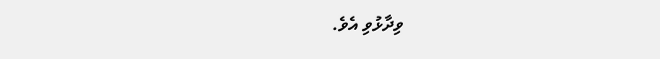ވިދާޅުވި އެވެ.